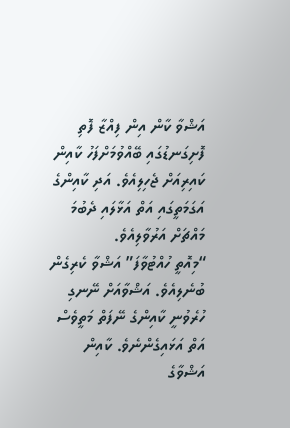އަޝްވާ ކާން އިން ފިއްޒާ ފޮތި ފޮށިގަނޑުގައި ބޭއްވުމަށްފަހު ކާއިން ކައިރިއަށް ޖެހިލިއެވެ. އަދި ކާއިންގެ އަގަމަތީގައި އަތް އަޅާލައި ދެބުމަ މައްޗަށް އަރުވާލިއެވެ.
“މިއޮތީ ހުއްޓުވާފަ” އަޝްވާ ކެރިގެން ބުނެލިއެވެ. އަޝްވާއަށް ނޭނގި ހުރެވުނީ ކާއިންގެ ނޭފަތް މަތީވެސް އަތް އަޅައިގެންނެވެ. ކާއިން އަޝްވާގެ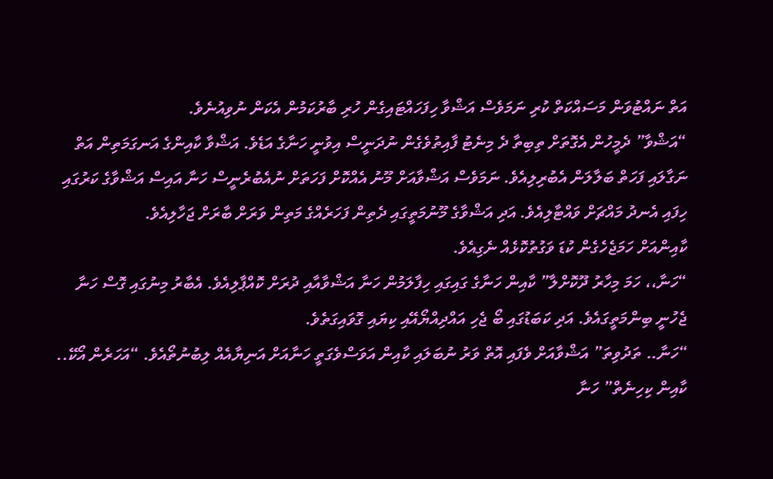އަތް ނައްޓުވަން މަސައްކަތް ކުރި ނަމަވެސް އަޝްވާ ހިފަހައްޓައިގެން ހުރި ބާރުކަމުން އެކަން ނުވިއުނެވެ.
“އަޝްވާ” ދެމީހުން އެގޮތަށް ތިބިތާ ދެ މިނެޓު ފާއިތުވެގެން ނުދަނީސް އިވުނީ ހަނާގެ އަޑެވެ. އަޝްވާ ކާއިންގެ އަނގަމަތިން އަތް ނަގާލައި ފަހަތް ބަލާލަން އެބުރިލިއެވެ. ނަމަވެސް އަޝްވާއަށް މޫނު އެއްކޮށް ފަހަތަށް ނުއެބުރެނީސް ހަނާ އައިސް އަޝްވާގެ ކަރުގައި ހިފައި އެނދު މައްޗަށް ވައްޓާލިއެވެ. އަދި އަޝްވާގެ މޫނުމަތީގައި ދެތިން ފަހަރެއްގެ މަތިން ވަރަށް ބާރަށް ޖަހާލިއެވެ.
ކާއިންއަށް ހަމަޖެހެގެން ކުޑަ ވަގުތުކޮޅެއް ނެގިއެވެ.
“ހަނާ،، ހަމަ މިހާރު ދޫކޮށްލާ” ކާއިން ހަނާގެ ގައިގައި ހިފާލަމުން ހަނާ އަޝްވާއާއި ދުރަށް ކޮއްޕާލިއެވެ. އެބާރު މިނުގައި ގޮސް ހަނާ ޖެހުނީ ބިންމަތީގައެވެ. އަދި ކަބަޑުގައި ބޯ ޖެހި އައްދިއްޔޯއޭއި ކިޔައި ގޮވައިގަތެވެ.
“ހަނާ.. ތަދުވިތަ” އަޝްވާއަށް ވެފައި އޮތް ވަރު ނުބަލައި ކާއިން އަވަސްވެގަތީ ހަނާއަށް އަނިޔާއެއް ލިބުނުތޯއެވެ. “އަހަރެން އޯކޭ.. ކާއިން ކިހިނެތް” ހަނާ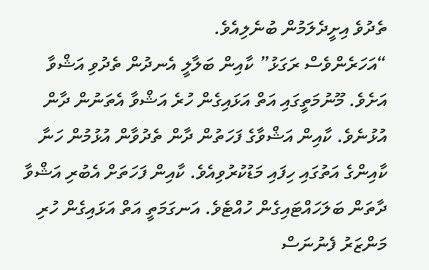ތެދުވެ އިށީދެލަމުން ބުނެލިއެވެ.
“އަހަރެންވެސް ރަގަޅު” ކާއިން ބަލާލީ އެނދުން ތެދުވި އަޝްވާ އަށެވެ. މޫނުމަތީގައި އަތް އަޅައިގެން ހުރެ އަޝްވާ އެތަނުން ދާން އުޅުނެވެ. ކާއިން އަޝްވާގެ ފަހަތުން ދާން ތެދުވާން އުޅުމުން ހަނާ ކާއިންގެ އަތުގައި ހިފައި މަޑުކުރުވިއެވެ. ކާއިން ފަހަތަށް އެބުރި އަޝްވާ ދާތަން ބަލަހައްޓައިގެން ހުއްޓެވެ. އަނގަމަތީ އަތް އަޅައިގެން ހުރި މަންޒަރު ފެނުނަސް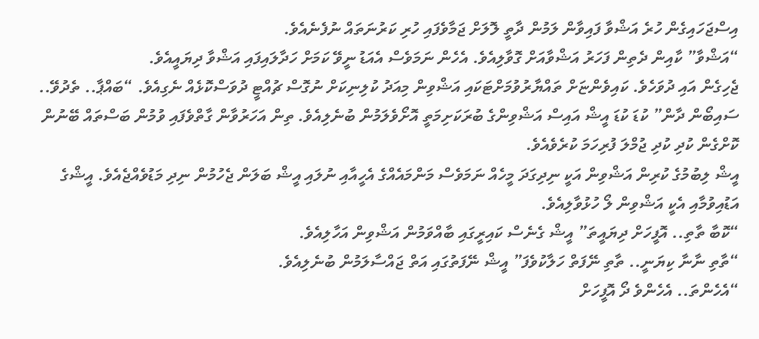އިސްޖަހައިގެން ހުރެ އަޝްވާ ފައިވާން ލަމުން ދާތީ ލޮލަށް ޖަމާވެފައި ހުރި ކަރުނަތައް ނުފެނެއެވެ.
“އަޝްވާ” ކާއިން ދެތިން ފަހަރު އަޝްވާއަށް ގޮވާލިއެވެ. އެހެން ނަމަވެސް އެއަޑު ނީވޭ ކަމަށް ހަދާލައިފައި އަޝްވާ ދިޔައީއެވެ.
ޖެހިގެން އައި ދުވަހެވެ. ކައިވެންޏަށް ތައްޔާރުވުމަށްޓަކައި އަޝްވިން މިއަދު ކުލިނިކަށް ނުގޮސް ޗުއްޓީ ދުވަސްކޮޅެއް ނެގިއެވެ. “ބައްޕާ.. ތެދުވޭ.. ސައިބޯން ދާން” ކުޑަ ކުޑަ އީޝް އައިސް އަޝްވިންގެ ބުރަކަށިމަތީ އޮށޯވެލަމުން ބުނެލިއެވެ. ތިން އަހަރުވާން ގާތްވެފައި ވުމުން ބަސްތައް ބޭނުން ކޮށްގެން ކުދި ކުދި ޖުމްލަ ފުރިހަމަ ކުރެވެއެވެ.
އީޝް ލިބުމުގެ ކުރިން އަޝްވިން އަކީ ނިދިގަދަ މީހެއް ނަމަވެސް މަންމައެއްގެ އެހީއާއި ނުލައި އީޝް ބަލަން ޖެހުމުން ނިދި މަޑުވެއްޖެއެވެ. އީޝްގެ އަޑުއިވުމާއި އެކީ އަޝްވިން ލޯ ހުޅުވާލިއެވެ.
“ކޮބާ ތާތި.. އޮފީހަށް ދިޔައީތަ” އީޝް ގެނެސް ކައިރީގައި ބާއްވަމުން އަޝްވިން އަހާލިއެވެ.
“ތާތި ނާނާ ކިޔަނީ.. ތާތި ނޭފަތް ހަލާކުވެފަ” އީޝް ނޭފަތުގައި އަތް ޖައްސާލަމުން ބުނެލިއެވެ.
“އެހެންތަ.. އެހެންވެ ދޯ އޮފީހަށް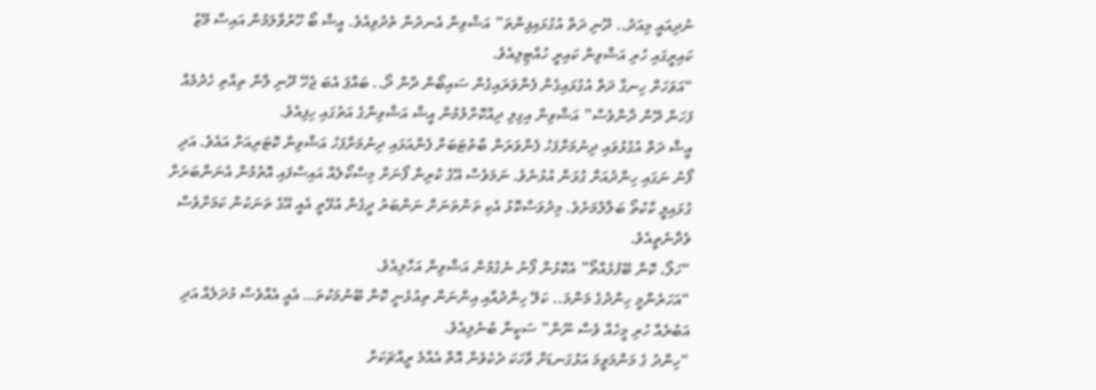ނުދިއައީ މިއަދު.. ދޫނި ދަތް އުގުޅައިފިންތަ” އަޝްވިން އެނދުން ތެދުވިއެވެ. އީޝް ބޯ ހޫރުވާލަމުން އައިސް މޭޒު ކައިރީގައި ހުރި އަޝްވިން ކައިރީ ހުއްޓިލިއެވެ.
“އަވަހަށް ހިނގާ ދަތް އުގުޅައިގެން ފެންވަރައިގެން ސައިބޯން ދާން ދޯ.. ބައްޕަ އެބަ ޖެހޭ ދޫނި ލާން ތިއްތި ހެދުމެއް ފަހަން ދޭން ދާންވެސް” އަޝްވިން އިގިލި ދިއްކޮށްލުމުން އީޝް އަޝްވިންގެ އަތުގައި ހިފިއެވެ.
އީޝް ދަތް އުގުޅުވައި ދިނުމަށްފަހު ފެންވަރަން ބާތުޓަބަށް ފެންއަޅައި ދިނުމަށްފަހު އަޝްވިން ކޮޓަރިއަށް އައެވެ. އަދި ފޯނު ނަގައި ހިންދުއަށް ގުޅަން އުޅުނެވެ. ނަމަވެސް އޭގެ ކުރިން ފޯނަށް މިސްކޯލެއް އައިސްފައި އޮތުމުން އެނަންބަރަށް ގުޅައިލީ ކާކުތޯ ބަލާލުމަށެވެ. މިދުވަސްކޮޅު އެކި ތަންތަނަށް ނަންބަރު ދީގެން އުޅޭތީ އެއީ އޭގެ ތަނަކުން ކަމަށްވެސް ވެދާނެތީއެވެ.
“ހަލޯ، ކޮން ބޭފުޅެއްތޯ” އެކޮޅުން ފޯނު ނެގުމުން އަޝްވިން އަހާލިއެވެ.
“އަހަރެންމީ ހިންދުގެ މަންމަ.. ކަލޭ ހިންދުއާއި އިންނަން ތިއުޅެނީ ކޮން ބޭނުމަކުތަ… އެއީ އެއްވެސް މުދަލެއް އަދި އަބުރެއް ހުރި މީހެއް ވެސް ނޫން” ސަކީނާ ބުނެލިއެވެ.
“ހިންދު ގެ މަންމަވީމަ އަޅުގަނޑަށް ވާހަކަ ދެކެވެން އޮތް އެއްމެ ރީއްޗަކަށް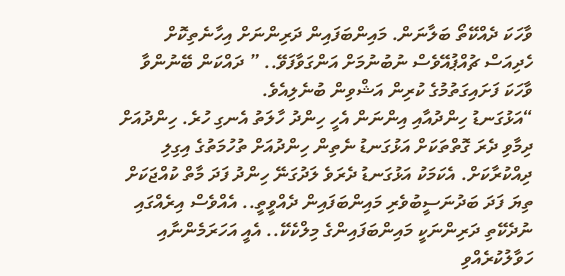ވާހަކަ ދެއްކޭތޯ ބަލާނަން. މައިންބަފައިން ދަރިންނަށް އިހާނެތިކޮށް ހެދިއަސް ޗުއްޕުއޭވެސް ނުބުނުމަށް އަންގަވާފަވޭ.. ” ދައްކަން ބޭނުންވާ ވާހަކަ ފަށައިގަތުމުގެ ކުރިން އަޝްވިން ބުނެލިއެވެ.
“އަޅުގަނޑު ހިންދުއާއި އިންނަން އެހީ ހިންދު ހާލަތު އެނގި ހުރެ. ހިންދުއަށް ދިމާވި ދެރަ ގޮތްތަކަށް އަޅުގަނޑު ނެތިން ހިންދުއަށް ތުހުމަތުގެ އިގިލި ދިއްކުރާކަށް. އެކަމަކު އަޅުގަނޑު ދެރަވެ ލަދުގަނޭ ހިންދު ފަދަ މާތް ކުއްޖަކަށް ތިޔަ ފަދަ ބަދުނަސީބުވެރި މައިންބަފައިން ދެއްވީތީ.. އެއްވެސް އިރެއްގައި ނުދެކޭތި ދަރިންނަކީ މައިންބަފައިންގެ މިލްކެކޭ.. އެއީ އަހަރަމެންނާއި ހަވާލުކުރެއްވި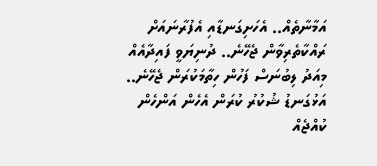އަމާނާތެއް.. އެހަށިގަނޑާއި އެފުރާނައަށް ރައްކާތެރިވާން ޖެހޭނެ.. ދުނިޔަވީ ފައިދާއެއް މިއަދު ލިބުނަސް ފަހުން ހިތާމަކުރަން ޖެހޭނެ.. އަޅުގަނޑު ޝުކުރު ކުރަން އެހެން އަންހެން ކުއްޖެއް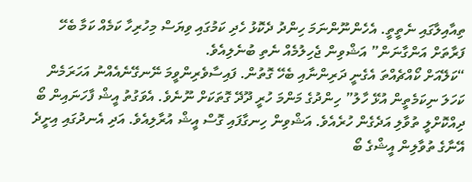ތިއާއިލާގައި ނެތީތީ. އެހެންނޫންނަމަ ހިންދު ދެކޮޅު ހެދި ކަމުގައި ވިޔަސް މިހުރިހާ ކަމެއް ކަމާ ބެހޭ ފަރާތަށް އަންގާނަން” އަޝްވިން ޖެހިލުމެއް ނެތި ބުނެލިއެވެ.
“ކަލޭއަށް ކޯއްޗެއްތަ އެގެނީ ދަރިންނާއި ބެހޭ ގޮތުން. ފައިސާވެރިންވީމަ ނޭނގޭނެއެއްނު އަހަރަމެން ކަހަލަ ނިކަމެތީން އުޅޭ ހާލު” ހިންދުގެ މަންމަ ހުރީ ދޫދޭ ގޮތަކަށް ނޫނެވެ. އެވަގުތު އީޝް ފާހަނައިން ބޯ ދިއްކޮށްލީ ތުވާލި އަދެގެން ހުރެއެވެ. އަޝްވިން ހިނގާފައި ގޮސް އީޝް އުރާލިއެވެ. އަދި އެނދުގައި އިށީދެ އޭނާގެ ތުވާލިން އީޝްގެ ބޯ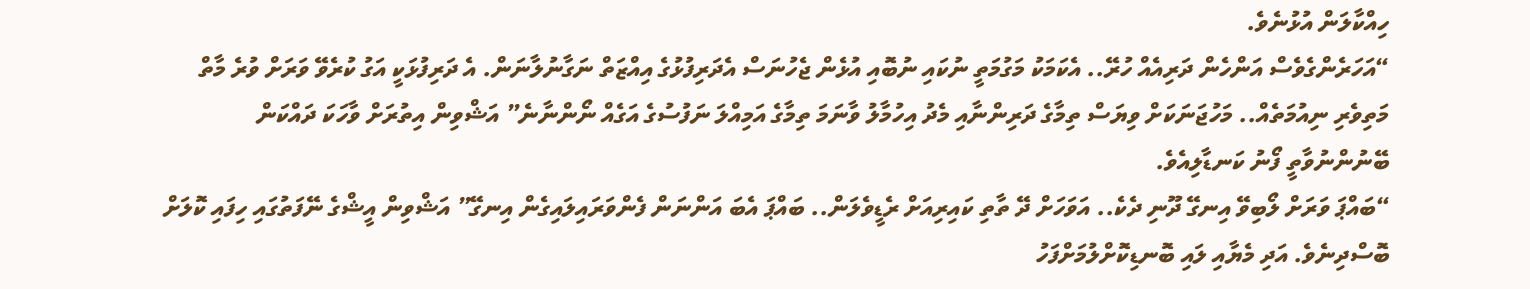ހިއްކާލަން އުޅުނެވެ.
“އަހަރެންގެވެސް އަންހެން ދަރިއެއް ހުރޭ.. އެކަމަކު މަގުމަތީ ނުކައި ނުބޮއި އުޅެން ޖެހުނަސް އެދަރިފުޅުގެ އިއްޒަތް ނަގާނުލާނަން. އެ ދަރިފުޅަކީ އަގު ކުރެވޭ ވަރަށް ވުރެ މާތް މަތިވެރި ނިއުމަތެއް.. މަހުޖަނަކަށް ވިޔަސް ތިމާގެ ދަރިންނާއި މެދު އިހުމާލު ވާނަމަ ތިމާގެ އަމިއްލަ ނަފުސުގެ އަގެއް ނޯންނާނެ” އަޝްވިން އިތުރަށް ވާހަކަ ދައްކަން ބޭނުންނުވާތީ ފޯނު ކަނޑާލިއެވެ.
“ބައްޕަ ވަރަށް ލޯބިވޭ އިނގޭ ދޫނި ދެކެ.. އަވަހަށް ދޭ ތާތި ކައިރިއަށް ރެޑީވެލަން.. ބައްޕަ އެބަ އަންނަން ފެންވަރައިލައިގެން އިނގޭ” އަޝްވިން އީޝްގެ ނޭފަތުގައި ހިފައި ކޮލަށް ބޮސްދިނެވެ. އަދި މެޔާއި ލައި ބޮނޑިކޮށްލުމަށްފަހު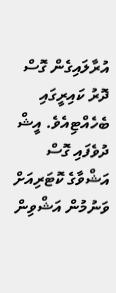އުރާލައިގެން ގޮސް ދޮރު ކައިރީގައި ބެހެއްޓިއެވެ. އީޝް ދުވެފައި ގޮސް އަޝްވާގެ ކޮޓަރިއަށް ވަނުމުން އަޝްވިން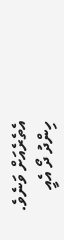އެތެރެއަށް ވަނެވެ.
ހިންދު ދޯ އެއީ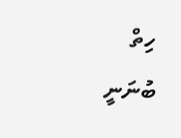ހިތް ބުނަނީ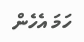ހަމަ އެހެން